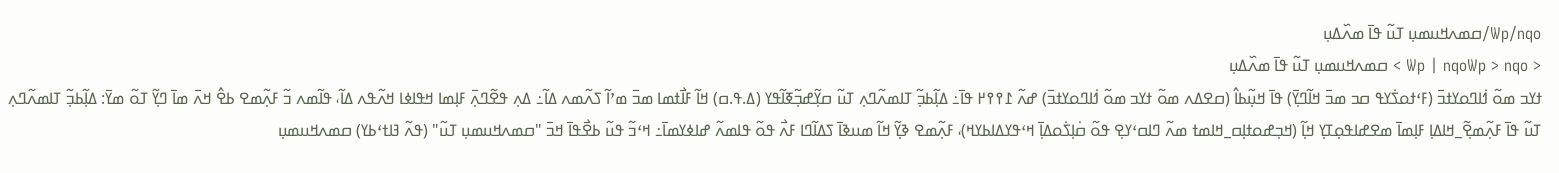Wp/nqo/ߛߘߍߞߎߘߎ߲ ߠߎ߬ ߟߊ߫ ߘߍ߰ߡߎ߲
< Wp | nqoWp > nqo > ߛߘߍߞߎߘߎ߲ ߠߎ߬ ߟߊ߫ ߘߍ߰ߡߎ߲
ߙߌߏ ߘߋ߬ ߗ߭ߊߣߋߌߙߏ߫ (ߓߵߙߋߖ߭ߌߟ ߛߏ ߘߏ߫ ߞߊ߬ߣߌ߲߫) ߟߊ߫ ߞߎ߲߬ߕߊ߮ (ߛߐߡߍ ߘߋ߬ ߙߌߏ ߘߋ߬ ߗ߭ߊߣߋߌߙߏ߫) ߝߍ߬ ߁߉߉߂ ߟߊ߫߸ ߡߊ߲߬ߕߏ߲߬ ߠߊߘߍ߬ߣߍ߲ ߠߎ߬ ߛߌ߲߬ߝߏ߲߬ߧߊ߬ߟߌ (ߡ.ߟ.ߛ) ߞߊ߬ ߓߊ߯ߙߘߊ ߘߏ߫ ߘߴߊ߬ ߖߍ߬ߘߍ ߡߊ߬߸ ߡߍ߲ ߟߐ߬ߣߍ߲߫ ߓߊ߲ߘߊ ߞߟߊߦߊ ߞߍ߬ߟߍ ߡߊ߬، ߟߊ߬ߘߍ ߏ߬ ߓߍ߲߬ߘߐ ߕߐ߮ ߞߍ߫ ߘߊ߫ ߣߌ߲߬ ߠߋ߬ ߘߌ߫: ߡߊ߲߬ߕߏ߲߬ ߠߊߘߍ߬ߣߍ߲ ߠߎ߬ ߟߊ߫ ߓߍ߲߬ߘߐ߲߬_ߞߊߡߊ߲ ߓߊ߲ߘߊ߫ ߘߐߝߊߟߋ߲ߠߌ߲ ߞߊ߲߬ (ߞߏ߲ߝߋߙߊ߲ߛ_ߞߊߘߙ ߘߍ߬ ߣߊߛߵߌߐ߲ ߟߋ߬ ߛ߭ߊ߲ߖ߭ߋߡߊ߲߫ ߞߵߟߌߡߊߕߌߞ)، ߓߍ߲߬ߘߐ ߢߌ߲߬ ߞߊ߬ ߘߎߢߊ߫ ߖߡߊ߬ߣߊ ߓߍ߯ ߟߋ߬ ߟߊߘߍ߬ ߝߊߦߌߘߊ߫߸ ߞߵߏ߬ ߟߎ߬ ߕߐ߯ߟߊ߫ ߞߏ߫ "ߛߘߍߞߎߘߎ߲ ߠߎ߬" (ߟߍ߬ ߔߊߙߵߕߌ) ߛߘߍߞߎߘߎ߲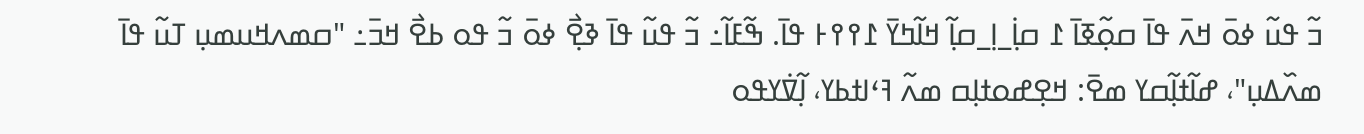ߏ߬ ߟߎ߬ ߦߋ߫ ߞߍ߫ ߟߊ߫ ߛߋ߲߬ߧߊ߫ ߁ ߛߊ߲߭_ߊ߲_ߛߊ߲߬ ߞߊ߬ߤߌ߫ ߁߉߉߅ ߟߊ߫. ߒ߬ߓߊ߬߸ ߏ߬ ߟߎ߬ ߟߊ߫ ߢߐ߲߯ ߦߋ߫ ߏ߬ ߟߋ ߕߐ߯ ߞߏ߫߸ "ߛߘߍߞߎߘߎ߲ ߠߎ߬ ߟߊ߫ ߘߍ߰ߡߎ߲"، ߝߊ߬ߙߊ߲߬ߛߌ ߘߐ߫: ߞߐ߲ߝߋߙߊ߲ߛ ߘߍ߬ ߔߵߊߙߕߌ، ߊ߲߬ߜ߭ߌߟߋ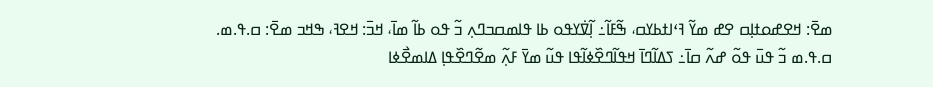ߘߐ߫: ߞߐߝߋߙߊ߲ߛ ߐߝ ߘߌ߬ ߔߵߊߙߕߌߛ، ߒ߬ߓߊ߬߸ ߊ߲߬ߜ߭ߌߟߋ ߕߊ ߟߊߘߛߏߣߍ߲ ߏ߬ ߟߋ ߕߊ߬ ߘߊ߫، ߞߏ߫: ߞߐߔ، ߒߞߏ ߘߐ߫: ߛ.ߟ.ߘ. ߛ.ߟ.ߘ ߏ߬ ߟߎ߫ ߟߋ߬ ߝߍ߬ ߛߊ߫߸ ߖߡߊ߬ߣߊ߫ ߞߟߊ߬ߣߐ߰ߦߊ߬ߟߊ ߟߎ߬ ߘߌ߫ ߓߍ߲߬ ߘߐ߬ߣߐ߰ߟߊ߲ ߡߊߘߐ߯ߦߊ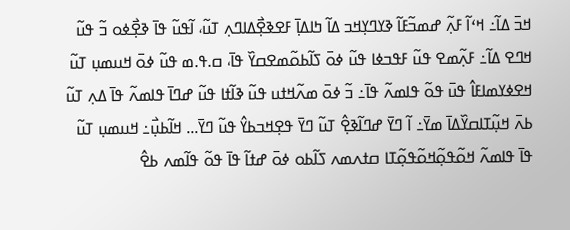ߞߏ߫ ߡߊ߬߸ ߞߵߊ߬ ߓߍ߲߬ ߝߘߏ߬ߓߊ߬ ߢߌߣߌ߲ߞߏ ߡߊ߬ ߤߊߡߊ߲߫ ߓߐߢߐ߲߯ߡߊߣߍ߲ ߠߎ߬، ߊ߬ߟߎ߬ ߟߊ߫ ߢߐ߲߯ߦߋ ߏ߬ ߟߎ߬ ߞߣߐ ߡߊ߬߸ ߓߍ߲߬ߘߐ ߟߎ߬ ߓߟߏߦߊ ߟߎ߬ ߦߋ߫ ߖߊ߬ߕߋ߬ߘߐߛߌ߰ ߟߊ߫، ߛ.ߟ.ߘ ߟߎ߬ ߦߋ߫ ߞߎߘߎ߲ ߠߎ߬ ߞߐߦߌߘߊߓߊ߮ ߟߎ߫ ߟߋ߬ ߟߊߘߍ߬ ߟߊ߫߸ ߏ߬ ߦߋ߫ ߘߍ߬ߞߙߎ ߟߎ߬ ߢߊ߬ߙߊ ߟߎ߬ ߝߣߊ߫ ߟߊߘߍ߬ ߟߊ߫ ߡߍ߲ ߠߎ߬ ߕߍ߫ ߞߎ߲߬ߠߊߛߌ߰ߡߊ߫ ߘߌ߫߸ ߊ߬ ߣߌ߫ ߝߣߊ߬ߢߐ߲߮ ߠߎ߬ ߣߌ߫ ߟߐ߲ߞߏߕߌ߮ ߟߎ߬ ߣߌ߫... ߞߊ߬ߕߎ߲߯߸ ߞߎߘߎ߲ ߠߎ߬ ߟߊ߫ ߟߊߘߍ߬ ߞߋ߬ߟߋ߲߬ߞߋ߬ߟߋ߲߬ߠߊ ߛߙߍߘߍ ߖߊ߬ߕߋ ߦߋ߫ ߝߙߊ߬ ߟߊ߫ ߟߋ߬ ߟߊ߬ߘߍ ߕߐ߮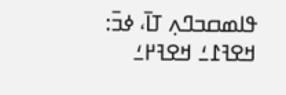ߟߊߘߛߏߣߍ߲ ߠߊ߫، ߦߏ߫: ߞߐߔ߁ߑ ߞߐߔ߂ߑ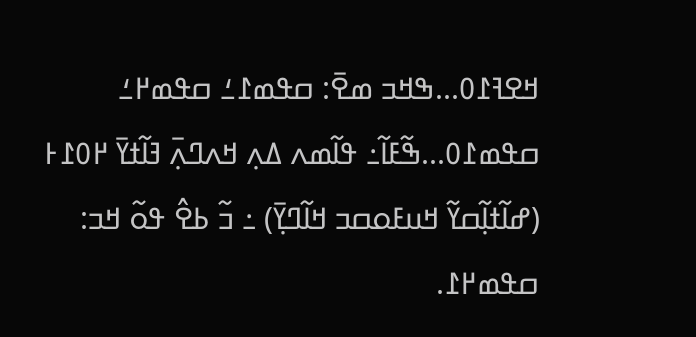ߞߐߔ߁߀...ߒߞߏ ߘߐ߫: ߛߟߘ߁ߑ ߛߟߘ߂ߑ ߛߟߘ߁߀...ߒ߬ߓߊ߬߸ ߟߊ߬ߘߍ ߡߍ߲ ߞߍߣߍ߲߫ ߔߊ߬ߙߌ߫ ߂߀߁߅ (ߝߊ߬ߙߊ߲߬ߛߌ߬ ߞߎߓߋߛߏ ߞߊ߬ߣߌ߲߫) ߸ ߏ߬ ߕߐ߮ ߟߋ߬ ߞߏ: ߛߟߘ߂߁.